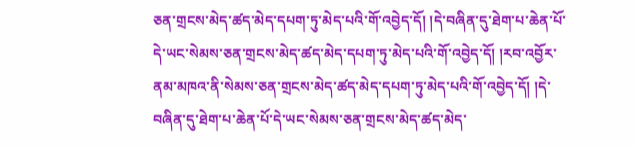ཅན་གྲངས་མེད་ཚད་མེད་དཔག་ཏུ་མེད་པའི་གོ་འབྱེད་དོ། །དེ་བཞིན་དུ་ཐེག་པ་ཆེན་པོ་དེ་ཡང་སེམས་ཅན་གྲངས་མེད་ཚད་མེད་དཔག་ཏུ་མེད་པའི་གོ་འབྱེད་དོ། །རབ་འབྱོར་ནམ་མཁའ་ནི་སེམས་ཅན་གྲངས་མེད་ཚད་མེད་དཔག་ཏུ་མེད་པའི་གོ་འབྱེད་དོ། །དེ་བཞིན་དུ་ཐེག་པ་ཆེན་པོ་དེ་ཡང་སེམས་ཅན་གྲངས་མེད་ཚད་མེད་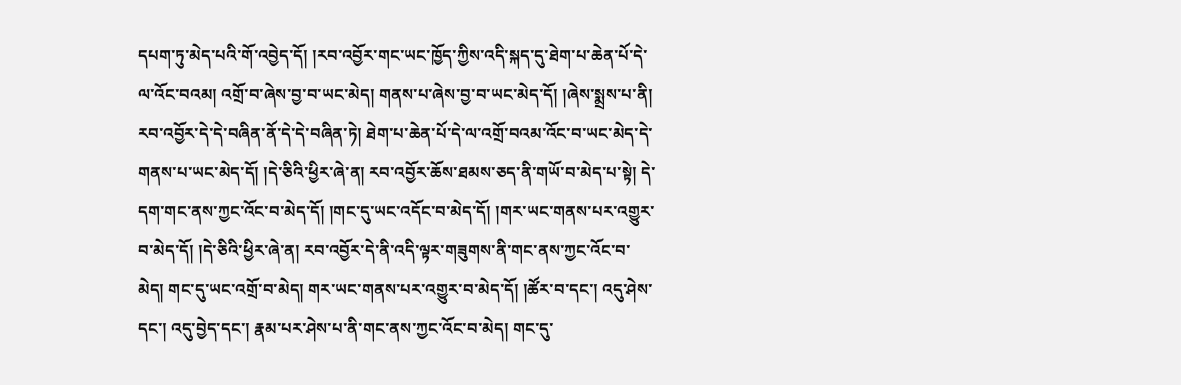དཔག་ཏུ་མེད་པའི་གོ་འབྱེད་དོ། །རབ་འབྱོར་གང་ཡང་ཁྱོད་ཀྱིས་འདི་སྐད་དུ་ཐེག་པ་ཆེན་པོ་དེ་ལ་འོང་བའམ། འགྲོ་བ་ཞེས་བྱ་བ་ཡང་མེད། གནས་པ་ཞེས་བྱ་བ་ཡང་མེད་དོ། །ཞེས་སྨྲས་པ་ནི། རབ་འབྱོར་དེ་དེ་བཞིན་ནོ་དེ་དེ་བཞིན་ཏེ། ཐེག་པ་ཆེན་པོ་དེ་ལ་འགྲོ་བའམ་འོང་བ་ཡང་མེད་དེ་གནས་པ་ཡང་མེད་དོ། །དེ་ཅིའི་ཕྱིར་ཞེ་ན། རབ་འབྱོར་ཆོས་ཐམས་ཅད་ནི་གཡོ་བ་མེད་པ་སྟེ། དེ་དག་གང་ནས་ཀྱང་འོང་བ་མེད་དོ། །གང་དུ་ཡང་འདོང་བ་མེད་དོ། །གར་ཡང་གནས་པར་འགྱུར་བ་མེད་དོ། །དེ་ཅིའི་ཕྱིར་ཞེ་ན། རབ་འབྱོར་དེ་ནི་འདི་ལྟར་གཟུགས་ནི་གང་ནས་ཀྱང་འོང་བ་མེད། གང་དུ་ཡང་འགྲོ་བ་མེད། གར་ཡང་གནས་པར་འགྱུར་བ་མེད་དོ། །ཚོར་བ་དང་། འདུ་ཤེས་དང་། འདུ་བྱེད་དང་། རྣམ་པར་ཤེས་པ་ནི་གང་ནས་ཀྱང་འོང་བ་མེད། གང་དུ་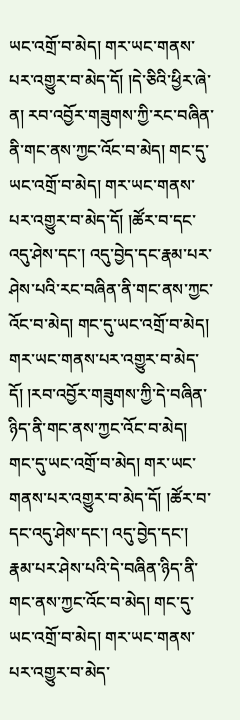ཡང་འགྲོ་བ་མེད། གར་ཡང་གནས་པར་འགྱུར་བ་མེད་དོ། །དེ་ཅིའི་ཕྱིར་ཞེ་ན། རབ་འབྱོར་གཟུགས་ཀྱི་རང་བཞིན་ནི་གང་ནས་ཀྱང་འོང་བ་མེད། གང་དུ་ཡང་འགྲོ་བ་མེད། གར་ཡང་གནས་པར་འགྱུར་བ་མེད་དོ། །ཚོར་བ་དང་འདུ་ཤེས་དང་། འདུ་བྱེད་དང་རྣམ་པར་ཤེས་པའི་རང་བཞིན་ནི་གང་ནས་ཀྱང་འོང་བ་མེད། གང་དུ་ཡང་འགྲོ་བ་མེད། གར་ཡང་གནས་པར་འགྱུར་བ་མེད་དོ། །རབ་འབྱོར་གཟུགས་ཀྱི་དེ་བཞིན་ཉིད་ནི་གང་ནས་ཀྱང་འོང་བ་མེད། གང་དུ་ཡང་འགྲོ་བ་མེད། གར་ཡང་གནས་པར་འགྱུར་བ་མེད་དོ། །ཚོར་བ་དང་འདུ་ཤེས་དང་། འདུ་བྱེད་དང་། རྣམ་པར་ཤེས་པའི་དེ་བཞིན་ཉིད་ནི་གང་ནས་ཀྱང་འོང་བ་མེད། གང་དུ་ཡང་འགྲོ་བ་མེད། གར་ཡང་གནས་པར་འགྱུར་བ་མེད་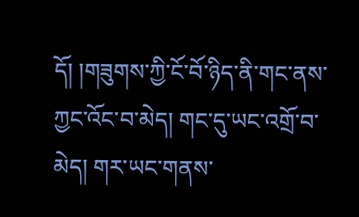དོ། །གཟུགས་ཀྱི་ངོ་བོ་ཉིད་ནི་གང་ནས་ཀྱང་འོང་བ་མེད། གང་དུ་ཡང་འགྲོ་བ་མེད། གར་ཡང་གནས་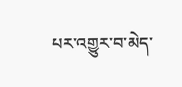པར་འགྱུར་བ་མེད་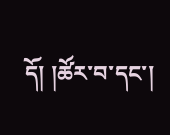དོ། །ཚོར་བ་དང་།